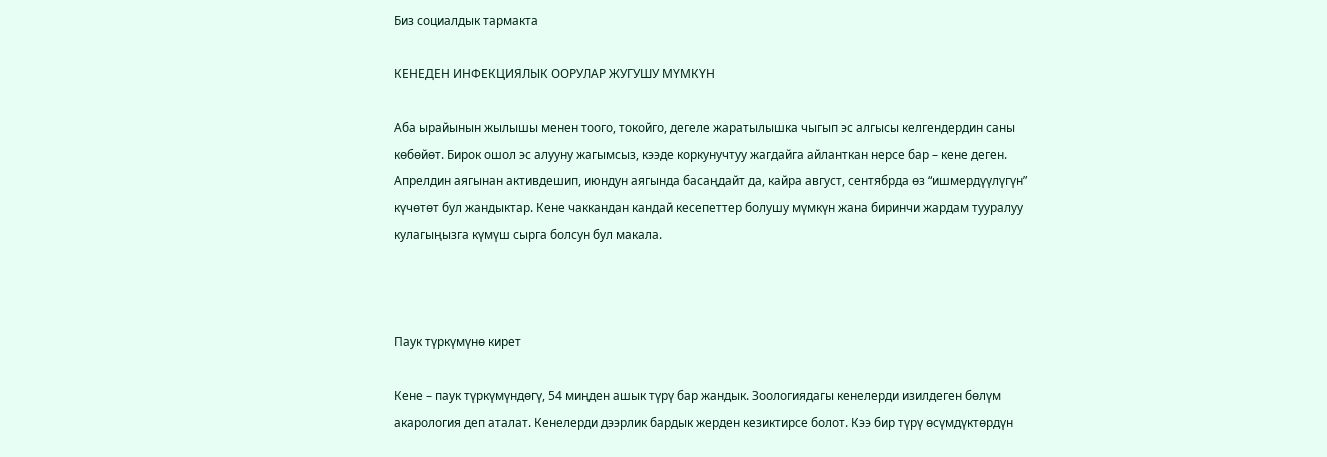Биз социалдык тармакта

КЕНЕДЕН ИНФЕКЦИЯЛЫК ООРУЛАР ЖУГУШУ МҮМКҮН

Аба ырайынын жылышы менен тоого, токойго, дегеле жаратылышка чыгып эс алгысы келгендердин саны көбөйөт. Бирок ошол эс алууну жагымсыз, кээде коркунучтуу жагдайга айланткан нерсе бар – кене деген. Апрелдин аягынан активдешип, июндун аягында басаңдайт да, кайра август, сентябрда өз “ишмердүүлүгүн” күчөтөт бул жандыктар. Кене чаккандан кандай кесепеттер болушу мүмкүн жана биринчи жардам тууралуу кулагыңызга күмүш сырга болсун бул макала.



Паук түркүмүнө кирет

Кене – паук түркүмүндөгү, 54 миңден ашык түрү бар жандык. Зоологиядагы кенелерди изилдеген бөлүм акарология деп аталат. Кенелерди дээрлик бардык жерден кезиктирсе болот. Кээ бир түрү өсүмдүктөрдүн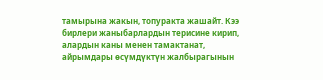тамырына жакын, топуракта жашайт. Кээ бирлери жаныбарлардын терисине кирип, алардын каны менен тамактанат, айрымдары өсүмдүктүн жалбырагынын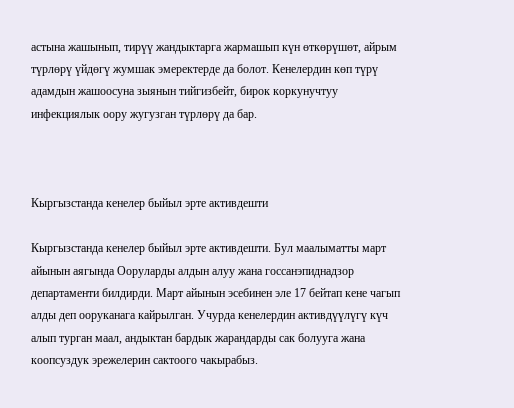астына жашынып, тирүү жандыктарга жармашып күн өткөрүшөт, айрым түрлөрү үйдөгү жумшак эмеректерде да болот. Кенелердин көп түрү адамдын жашоосуна зыянын тийгизбейт, бирок коркунучтуу инфекциялык оору жугузган түрлөрү да бар.



Кыргызстанда кенелер быйыл эрте активдешти

Кыргызстанда кенелер быйыл эрте активдешти. Бул маалыматты март айынын аягында Ооруларды алдын алуу жана госсанэпиднадзор департаменти билдирди. Март айынын эсебинен эле 17 бейтап кене чагып алды деп ооруканага кайрылган. Учурда кенелердин активдүүлүгү күч алып турган маал, андыктан бардык жарандарды сак болууга жана коопсуздук эрежелерин сактоого чакырабыз.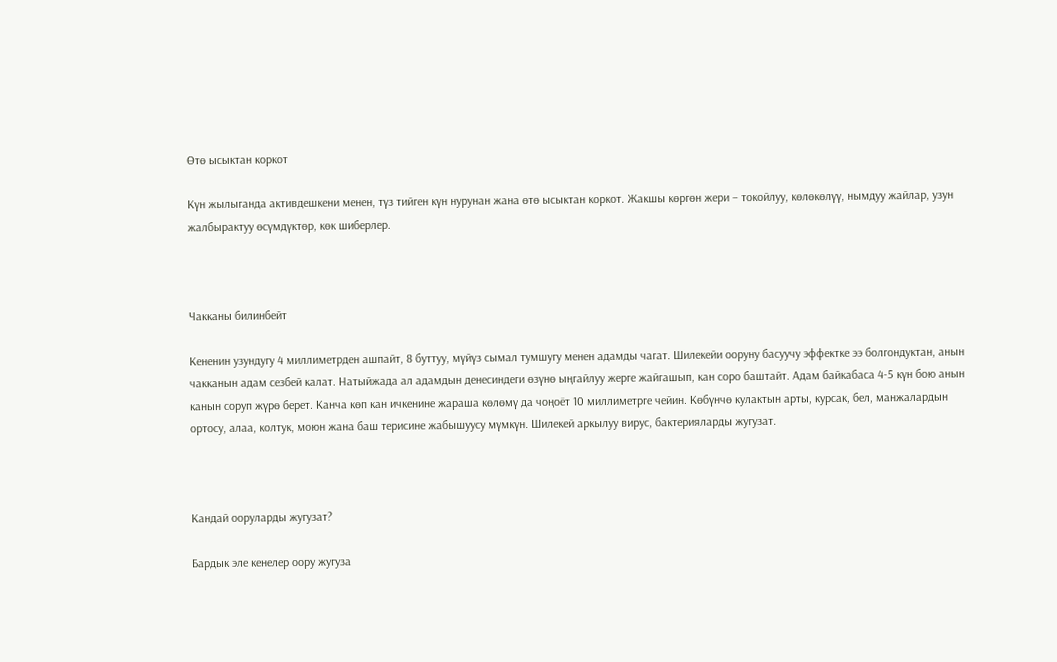Өтө ысыктан коркот

Күн жылыганда активдешкени менен, түз тийген күн нурунан жана өтө ысыктан коркот. Жакшы көргөн жери – токойлуу, көлөкөлүү, нымдуу жайлар, узун жалбырактуу өсүмдүктөр, көк шиберлер.



Чакканы билинбейт

Кененин узундугу 4 миллиметрден ашпайт, 8 буттуу, мүйүз сымал тумшугу менен адамды чагат. Шилекейи ооруну басуучу эффектке ээ болгондуктан, анын чакканын адам сезбей калат. Натыйжада ал адамдын денесиндеги өзүнө ыңгайлуу жерге жайгашып, кан соро баштайт. Адам байкабаса 4-5 күн бою анын канын соруп жүрө берет. Канча көп кан ичкенине жараша көлөмү да чоңоёт 10 миллиметрге чейин. Көбүнчө кулактын арты, курсак, бел, манжалардын ортосу, алаа, колтук, моюн жана баш терисине жабышуусу мүмкүн. Шилекей аркылуу вирус, бактерияларды жугузат.



Кандай ооруларды жугузат?

Бардык эле кенелер оору жугуза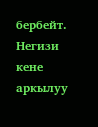бербейт. Негизи кене аркылуу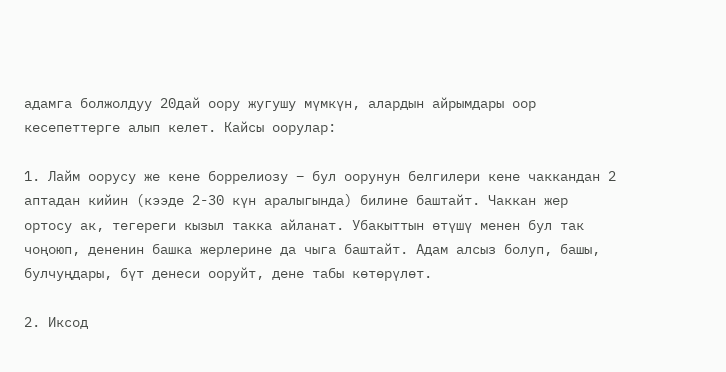адамга болжолдуу 20дай оору жугушу мүмкүн, алардын айрымдары оор кесепеттерге алып келет. Кайсы оорулар:

1. Лайм оорусу же кене боррелиозу – бул оорунун белгилери кене чаккандан 2 аптадан кийин (кээде 2-30 күн аралыгында) билине баштайт. Чаккан жер ортосу ак, тегереги кызыл такка айланат. Убакыттын өтүшү менен бул так чоңоюп, дененин башка жерлерине да чыга баштайт. Адам алсыз болуп, башы, булчуңдары, бүт денеси ооруйт, дене табы көтөрүлөт.

2. Иксод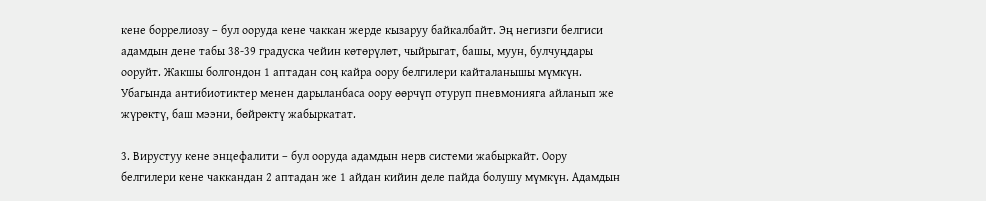кене боррелиозу – бул ооруда кене чаккан жерде кызаруу байкалбайт. Эң негизги белгиси адамдын дене табы 38-39 градуска чейин көтөрүлөт, чыйрыгат, башы, муун, булчуңдары ооруйт. Жакшы болгондон 1 аптадан соң кайра оору белгилери кайталанышы мүмкүн. Убагында антибиотиктер менен дарыланбаса оору өөрчүп отуруп пневмонияга айланып же жүрөктү, баш мээни, бөйрөктү жабыркатат.

3. Вирустуу кене энцефалити – бул ооруда адамдын нерв системи жабыркайт. Оору белгилери кене чаккандан 2 аптадан же 1 айдан кийин деле пайда болушу мүмкүн. Адамдын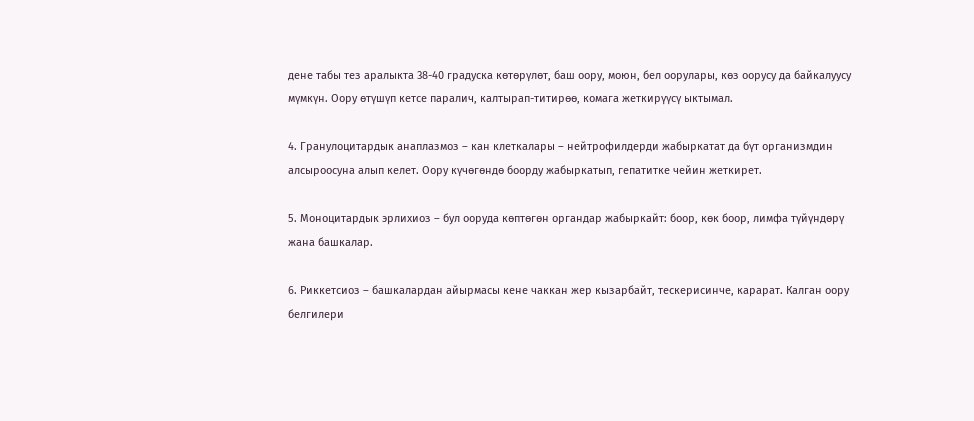дене табы тез аралыкта 38-40 градуска көтөрүлөт, баш оору, моюн, бел оорулары, көз оорусу да байкалуусу мүмкүн. Оору өтүшүп кетсе паралич, калтырап-титирөө, комага жеткирүүсү ыктымал.

4. Гранулоцитардык анаплазмоз – кан клеткалары – нейтрофилдерди жабыркатат да бүт организмдин алсыроосуна алып келет. Оору күчөгөндө боорду жабыркатып, гепатитке чейин жеткирет.

5. Моноцитардык эрлихиоз – бул ооруда көптөгөн органдар жабыркайт: боор, көк боор, лимфа түйүндөрү жана башкалар.

6. Риккетсиоз – башкалардан айырмасы кене чаккан жер кызарбайт, тескерисинче, карарат. Калган оору белгилери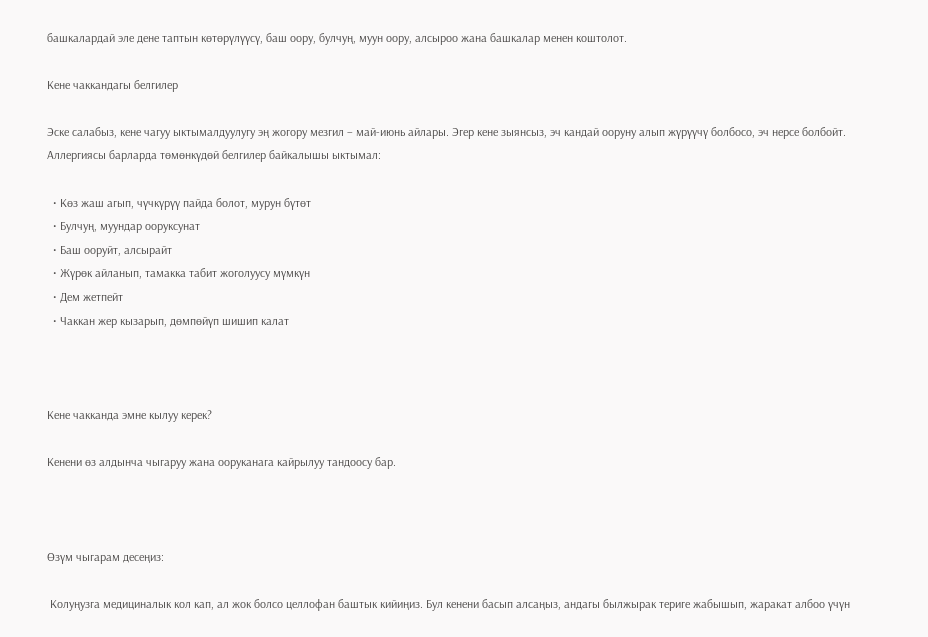башкалардай эле дене таптын көтөрүлүүсү, баш оору, булчуң, муун оору, алсыроо жана башкалар менен коштолот.

Кене чаккандагы белгилер

Эске салабыз, кене чагуу ыктымалдуулугу эң жогору мезгил – май-июнь айлары. Эгер кене зыянсыз, эч кандай ооруну алып жүрүүчү болбосо, эч нерсе болбойт. Аллергиясы барларда төмөнкүдөй белгилер байкалышы ыктымал:

  • Көз жаш агып, чүчкүрүү пайда болот, мурун бүтөт
  • Булчуң, муундар ооруксунат
  • Баш ооруйт, алсырайт
  • Жүрөк айланып, тамакка табит жоголуусу мүмкүн
  • Дем жетпейт
  • Чаккан жер кызарып, дөмпөйүп шишип калат



Кене чакканда эмне кылуу керек?

Кенени өз алдынча чыгаруу жана ооруканага кайрылуу тандоосу бар.



Өзүм чыгарам десеңиз:

 Колуңузга медициналык кол кап, ал жок болсо целлофан баштык кийиңиз. Бул кенени басып алсаңыз, андагы былжырак териге жабышып, жаракат албоо үчүн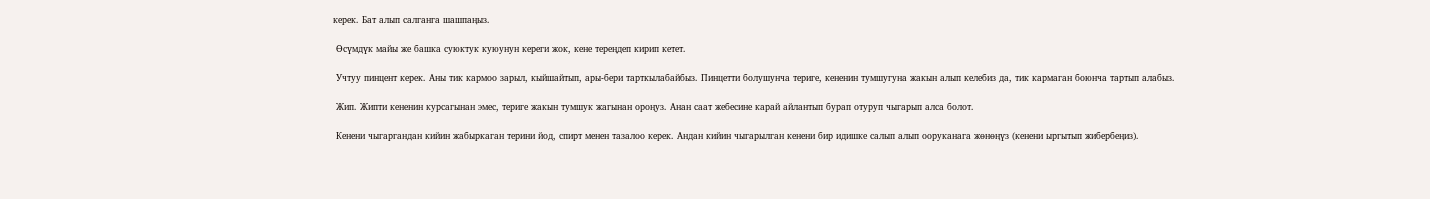керек. Бат алып салганга шашпаңыз.

 Өсүмдүк майы же башка суюктук куюунун кереги жок, кене тереңдеп кирип кетет.

 Учтуу пинцент керек. Аны тик кармоо зарыл, кыйшайтып, ары-бери тарткылабайбыз. Пинцетти болушунча териге, кененин тумшугуна жакын алып келебиз да, тик кармаган боюнча тартып алабыз.

 Жип. Жипти кененин курсагынан эмес, териге жакын тумшук жагынан ороңуз. Анан саат жебесине карай айлантып бурап отуруп чыгарып алса болот.

 Кенени чыгаргандан кийин жабыркаган терини йод, спирт менен тазалоо керек. Андан кийин чыгарылган кенени бир идишке салып алып ооруканага жөнөңүз (кенени ыргытып жибербеңиз).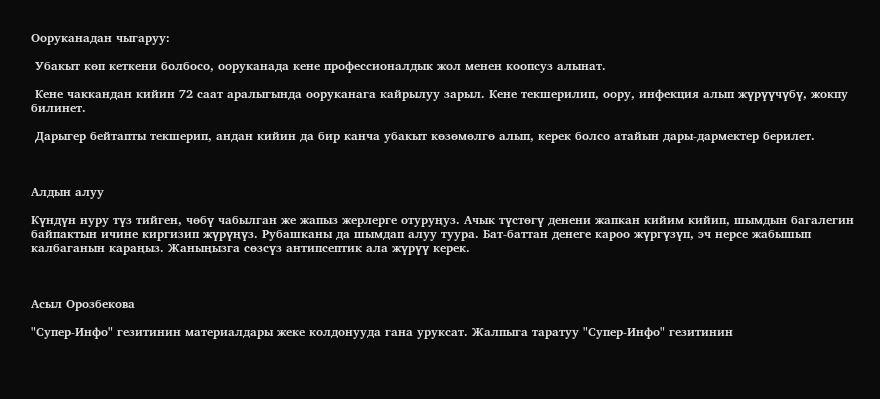Ооруканадан чыгаруу:

 Убакыт көп кеткени болбосо, ооруканада кене профессионалдык жол менен коопсуз алынат.

 Кене чаккандан кийин 72 саат аралыгында ооруканага кайрылуу зарыл. Кене текшерилип, оору, инфекция алып жүрүүчүбү, жокпу билинет.

 Дарыгер бейтапты текшерип, андан кийин да бир канча убакыт көзөмөлгө алып, керек болсо атайын дары-дармектер берилет.



Алдын алуу

Күндүн нуру түз тийген, чөбү чабылган же жапыз жерлерге отуруңуз. Ачык түстөгү денени жапкан кийим кийип, шымдын багалегин байпактын ичине киргизип жүрүңүз. Рубашканы да шымдап алуу туура. Бат-баттан денеге кароо жүргүзүп, эч нерсе жабышып калбаганын караңыз. Жаныңызга сөзсүз антипсептик ала жүрүү керек.



Асыл Орозбекова

"Супер-Инфо" гезитинин материалдары жеке колдонууда гана уруксат. Жалпыга таратуу "Супер-Инфо" гезитинин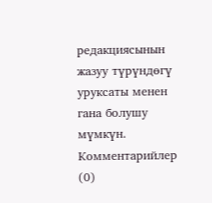редакциясынын жазуу түрүндөгү уруксаты менен гана болушу мүмкүн.
Комментарийлер (0)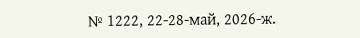№ 1222, 22-28-май, 2026-ж.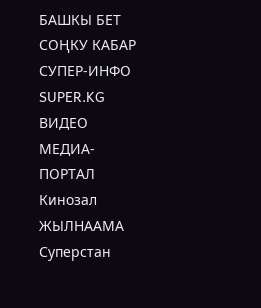БАШКЫ БЕТ
СОҢКУ КАБАР
СУПЕР-ИНФО
SUPER.KG ВИДЕО
МЕДИА-ПОРТАЛ
Кинозал
ЖЫЛНААМА
Суперстан